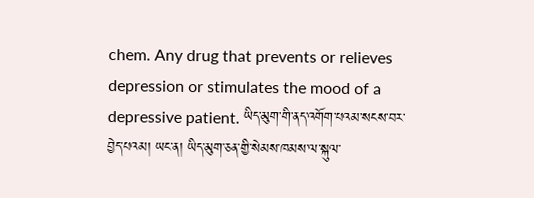chem. Any drug that prevents or relieves depression or stimulates the mood of a depressive patient. ཡིད་མུག་གི་ནད་འགོག་པའམ་སངས་བར་བྱེད་པའམ། ཡང་ན། ཡིད་མུག་ཅན་གྱི་སེམས་ཁམས་ལ་སྐུལ་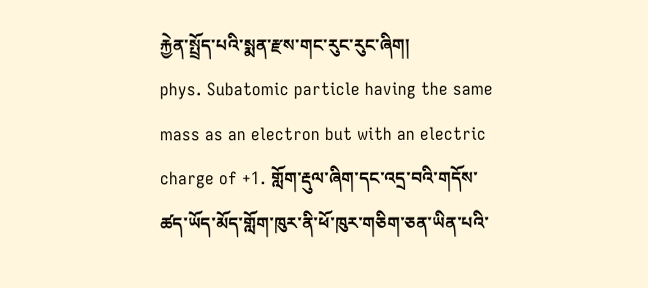རྐྱེན་སྤྲོད་པའི་སྨན་རྫས་གང་རུང་རུང་ཞིག།
phys. Subatomic particle having the same mass as an electron but with an electric charge of +1. གློག་རྡུལ་ཞིག་དང་འདྲ་བའི་གདོས་ཚད་ཡོད་མོད་གློག་ཁུར་ནི་ཕོ་ཁུར་གཅིག་ཅན་ཡིན་པའི་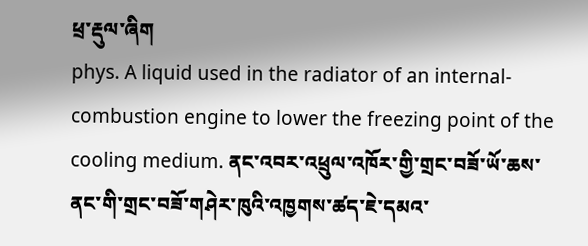ཕྲ་རྡུལ་ཞིག
phys. A liquid used in the radiator of an internal-combustion engine to lower the freezing point of the cooling medium. ནང་འབར་འཕྲུལ་འཁོར་གྱི་གྲང་བཟོ་ཡོ་ཆས་ནང་གི་གྲང་བཟོ་གཤེར་ཁུའི་འཁྱགས་ཚད་ཇེ་དམའ་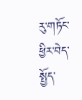རུ་གཏོང་ཕྱིར་བེད་སྤྱོད་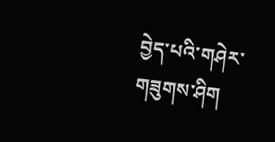བྱེད་པའི་གཤེར་གཟུགས་ཤིག